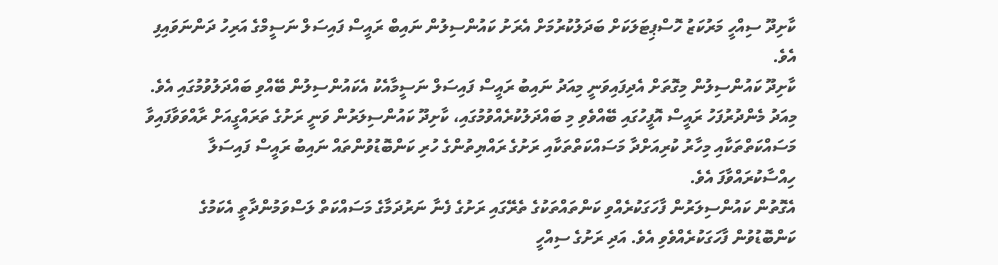ކާށިދޫ ސިއްހީ މަރުކަޒު ހޮސްޕިޓަލަކަށް ބަދަލުކުރުމަށް އެރަށު ކައުންސިލުން ނައިބް ރައީސް ފައިސަލް ނަސީމްގެ އަރިހު ދަންނަވައިފި އެވެ.
ކާށިދޫ ކައުންސިލުން މިގޮތަށް އެދިފައިވަނީ މިއަދު ނައިބު ރައީސް ފައިސަލް ނަސީމާއެކު އެކައުންސިލުން ބޭއްވި ބައްދަލުވުމުގައި އެވެ.
މިއަދު މެންދުރުފަހު ރައީސް އޮފީހުގައި ބޭއްވެވި މި ބައްދަލުކުރެއްވުމުގައި، ކާށިދޫ ކައުންސިލަރުން ވަނީ ރަށުގެ ތަރައްގީއަށް ރާއްވަވާފައިވާ މަސައްކަތްތަކާއި މިހާރު ކުރިއަށްދާ މަސައްކަތްތަކާއި ރަށުގެ ރައްޔިތުންގެ ހުރި ކަންބޮޑުވުންތައް ނައިބު ރައީސް ފައިސަލާ ހިއްސާކުރައްވާފަ އެވެ.
އެގޮތުން ކައުންސިލަރުން ފާހަގަކުރެއްވި ކަންތައްތަކުގެ ތެރޭގައި ރަށުގެ ފެނާ ނަރުދަމާގެ މަސައްކަތް ލަސްވަމުންދާތީ އެކަމުގެ ކަންބޮޑުވުން ފާހަގަކުރެއްވެވި އެވެ. އަދި ރަށުގެ ސިއްހީ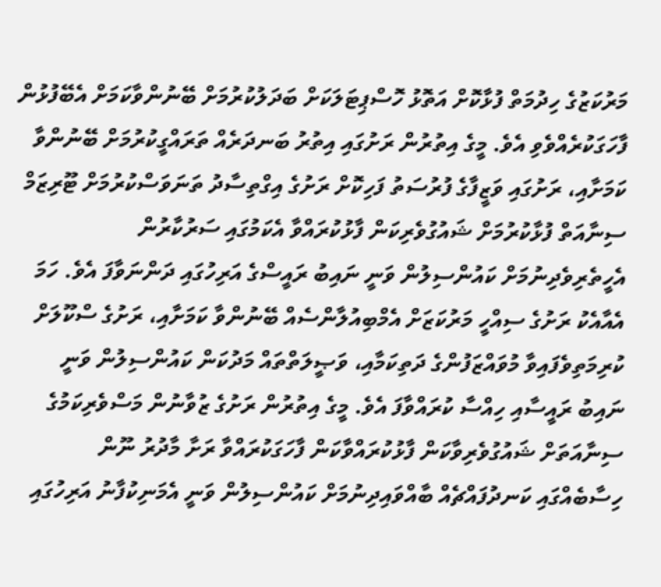މަރުކަޒުގެ ހިދުމަތް ފުޅާކޮށް އަތޮޅު ހޮސްޕިޓަލަކަށް ބަދަލުކުރުމަށް ބޭނުންވާކަމަށް އެބޭފުޅުން ފާހަގަކުރެއްވެވި އެވެ. މީގެ އިތުރުން ރަށުގައި އިތުރު ބަނދަރެއް ތަރައްގީކުރުމަށް ބޭނުންވާ ކަމަށާއި، ރަށުގައި ވަޒީފާގެ ފުރުސަތު ފަހިކޮށް ރަށުގެ އިގްތިސާދު ތަނަވަސްކުރުމަށް ޓޫރިޒަމް ސިނާއަތް ފުޅާކުރުމަށް ޝައުގުވެރިކަން ފާޅުކުރައްވާ އެކަމުގައި ސަރުކާރުން އެހީތެރިވެދިނުމަށް ކައުންސިލުން ވަނީ ނައިބު ރައީސްގެ އަރިހުގައި ދަންނަވާފަ އެވެ. ހަމަ އެއާއެކު ރަށުގެ ސިއްހީ މަރުކަޒަށް އެމްބިއުލާންސެއް ބޭނުންވާ ކަމަށާއި، ރަށުގެ ސްކޫލަށް ކުރިމަތިވެފައިވާ މުވައްޒަފުންގެ ދަތިކަމާއި، ވަޞީލަތްތައް މަދުކަން ކައުންސިލުން ވަނީ ނައިބު ރައީސާއި ހިއްސާ ކުރައްވާފަ އެވެ. މީގެ އިތުރުން ރަށުގެ ޒުވާނުން މަސްވެރިކަމުގެ ސިނާއަތަށް ޝައުގުވެރިވާކަން ފާޅުކުރައްވާކަން ފާހަގަކުރައްވާ ރަށާ މާދުރު ނޫން ހިސާބެއްގައި ކަނދުފައްޗެއް ބާއްވައިދިނުމަށް ކައުންސިލުން ވަނީ އެމަނިކުފާނު އަރިހުގައި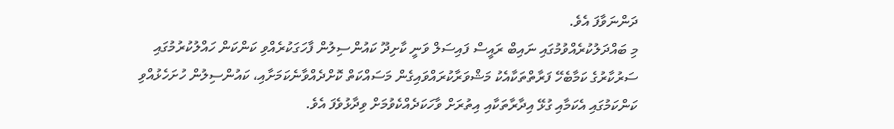ދަންނަވާފަ އެވެ.
މި ބައްދަލުކުރެއްވުމުގައި ނައިބް ރައީސް ފައިސަލް ވަނީ ކާށިދޫ ކައުންސިލުން ފާހަގަކުރެއްވި ކަންކަން ހައްލުކުރުމުގައި ސަރުކާރުގެ ކަމާބެހޭ ފަރާތްތަކާއެކު މަޝްވަރާކުރައްވައިގެން މަސައްކަތް ކޮށްދެއްވާނެކަމަށާއި، ކައުންސިލުން ހުށަހެޅުއްވި ކަންކަމުގައި އެކަމާއި ގުޅޭ އިދާރާތަކާއި އިތުރަށް ވާހަކަދެއްކެވުމަށް ވިދާޅުވެފަ އެވެ.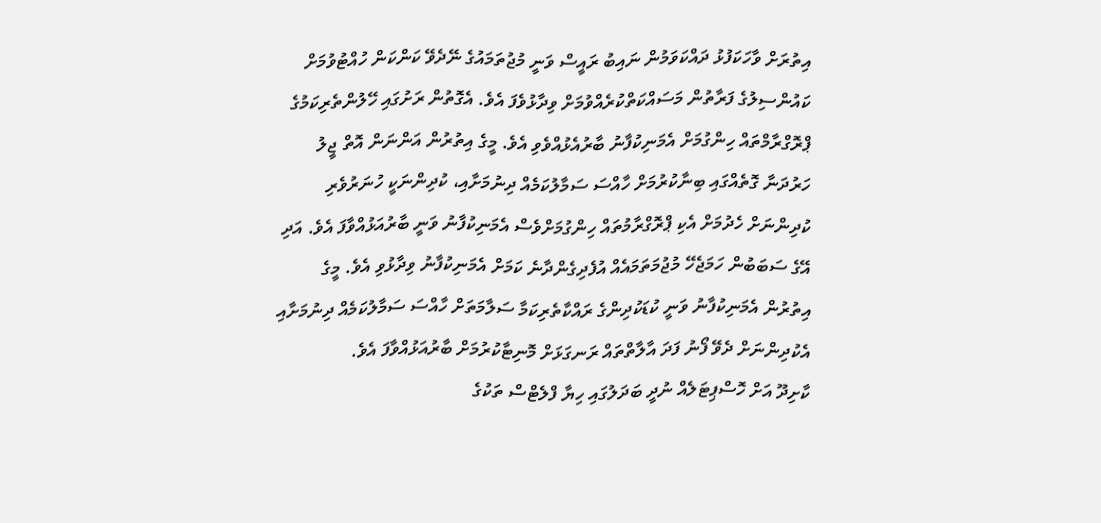އިތުރަށް ވާހަކަފުޅު ދައްކަވަމުން ނައިބު ރައީސް ވަނީ މުޖުތަމައުގެ ނޭދެވޭ ކަންކަން ހުއްޓުވުމަށް ކައުންސިލުގެ ފަރާތުން މަސައްކަތްކުރެއްވުމަށް ވިދާޅުވެފަ އެވެ. އެގޮތުން ރަށުގައި ހޭލުންތެރިކަމުގެ ޕްރޮގްރާމްތައް ހިންގުމަށް އެމަނިކުފާނު ބާރުއެޅުއްވެވި އެވެ. މީގެ އިތުރުން އަންނަން އޮތް ޖީލު ހަރުދަނާ ގޮތެއްގައި ބިނާކުރުމަށް ހާއްސަ ސަމާލުކަމެއް ދިނުމަށާއި، ކުދިންނަކީ ހުނަރުވެރި ކުދިންނަށް ހެދުމަށް އެކި ޕްރޮގްރާމުތައް ހިންގުމަށްވެސް އެމަނިކުފާނު ވަނީ ބާރުއަޅުއްވާފަ އެވެ. އަދި އޭގެ ސަބަބުން ހަމަޖެހޭ މުޖުމަތަމައެއް އުފެދިގެންދާނެ ކަމަށް އެމަނިކުފާނު ވިދާޅުވި އެވެ. މީގެ އިތުރުން އެމަނިކުފާނު ވަނީ ކުޑަކުދިންގެ ރައްކާތެރިކަމާ ސަލާމަތަށް ހާއްސަ ސަމާލުކަމެއް ދިނުމަށާއި އެކުދިންނަށް ދެވޭ ފޯނު ފަދަ އާލާތްތައް ރަނގަޅަށް މޮނިޓާކުރުމަށް ބާރުއަޅުއްވާފަ އެވެ.
ކާށިދޫ އަށް ހޮސްޕިޓަލެއް ނުދީ ބަދަލުގައި ހިޔާ ފްލެޓްސް ތަކުގެ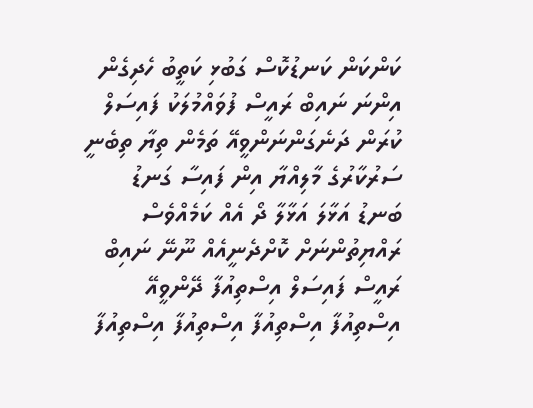ކަންކަން ކަނޑުކޮސް ގަބުޅި ކަތީބު ހެދިގެން އިންނަ ނައިބް ރައީސް ފުވައްމުލަކު ފައިސަލް ކުރަން ދަނެގަންނަންވީއޭ ތަމެން ތިޔާ ތިބެނީ ސަރުކާރުގެ މާލިއްޔާ އިން ފައިސާ ގަނޑު ބަނޑު އަޅާލަ އަޅާލާ ދޯ އެއް ކަމެއްވެސް ރައްޔިތުންނަށް ކޮށްދެނީއެއް ނޫނޭ ނައިބް ރައީސް ފައިސަލް އިސްތިއުފާ ދޭންވީއޭ އިސްތިއުފާ އިސްތިއުފާ އިސްތިއުފާ އިސްތިއުފާ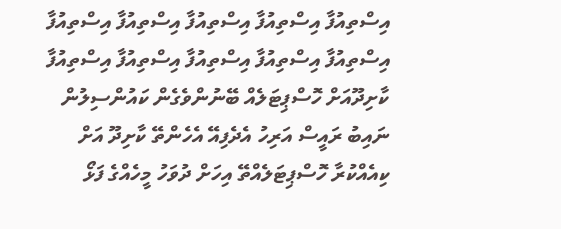އިސްތިއުފާ އިސްތިއުފާ އިސްތިއުފާ އިސްތިއުފާ އިސްތިއުފާ އިސްތިއުފާ އިސްތިއުފާ އިސްތިއުފާ އިސްތިއުފާ އިސްތިއުފާ
ކާށިދޫއަށް ހޮސްޕިޓަލެއް ބޭނުންވެގެން ކައުންސިލުން ނައިބު ރައީސް އަރިހު އެދެފިއޭ އެހެންތޭ ކާށިދޫ އަށް ކިއެއްކުރާ ހޮސްޕިޓަލެއްތޭ އިހަށް ދުވަހު މީހެއްގެ ފަޅޯ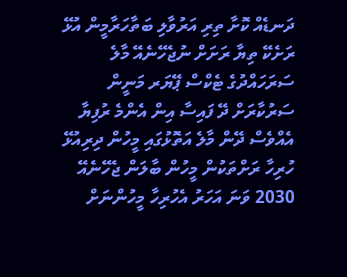ދަނޑެއް ކޮށާ ތިރި އަރުވާލި ބަތާހަރާމީން އުޅޭ ރަށެކޭ ތިޔާ ރަށަށް ނުޖެހޭނެއޭ މާލެ ސަރަހައްދުގެ ޓެކްސް ޕޭޔަރ މަނީން ސަރުކާރަށް ދޭ ފައިސާ އިން އެންމެ ރުފިޔާ އެއްވެސް ދޭން މާލެ އަތޮޅުގައި މީހުން ދިރިއުޅޭ ހުރިހާ ރަށްތަކުން މީހުން ބާލަން ޖެހޭނެއޭ 2030 ވަނަ އަހަރު އެހުރިހާ މީހުންނަށް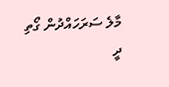މާލެ ސަރަހައްދުން ގޯތި ދީ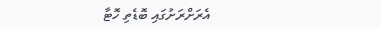އެރަށްރަށުގައި ބޮޑެތި ހޮޓާ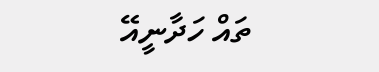ތައް ހަދާނީއޭ